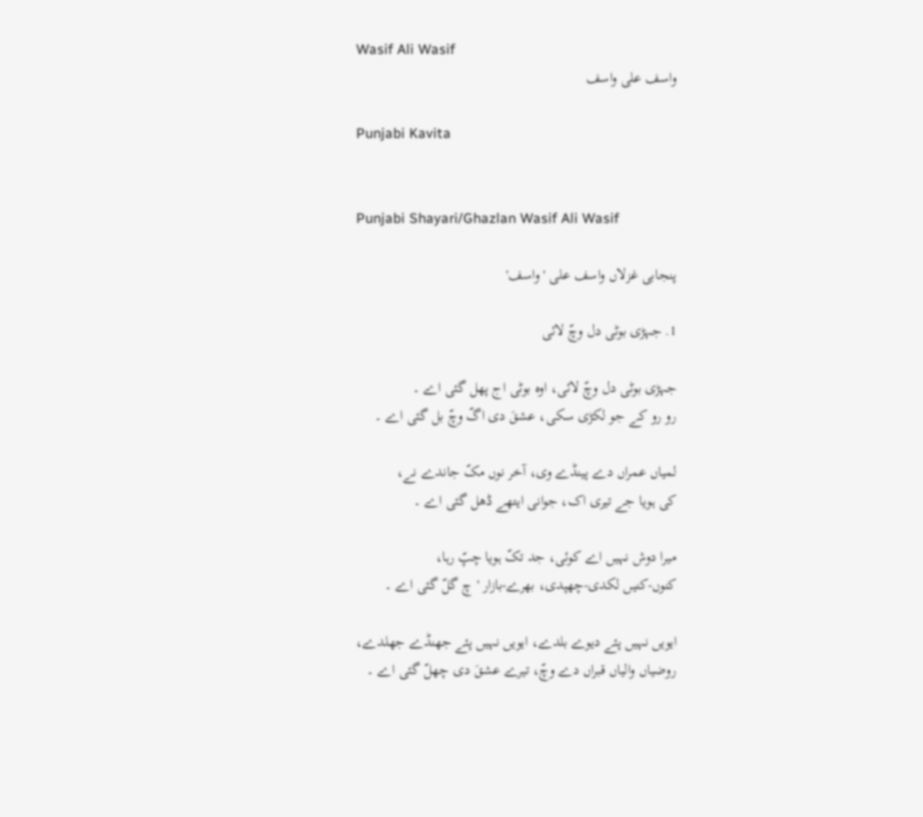Wasif Ali Wasif
واسف علی واسف

Punjabi Kavita


Punjabi Shayari/Ghazlan Wasif Ali Wasif

پنجابی غزلاں واسف علی 'واسف'

1. جہڑی بوٹی دل وچّ لائی

جہڑی بوٹی دل وچّ لائی، اوہ بوٹی اج پھل گئی اے ۔
رو رو کے جو لکڑی سکی، عشقَ دی اگّ وچّ بل گئی اے ۔

لمیاں عمراں دے پینڈے وی، آخر نوں مکّ جاندے نے،
کی ہویا جے تیری اک، جوانی ایتھے ڈھل گئی اے ۔

میرا دوش نہیں اے کوئی، جد تکّ ہویا چپّ رہا،
کنوں-کنیں لکدی-چھپدی، بھرے-بازار 'چ گلّ گئی اے ۔

ایویں نہیں پئے دیوے بلدے، ایویں نہیں پئے جھنڈے جھلدے،
روضیاں والیاں قبراں دے وچّ، تیرے عشقَ دی چھلّ گئی اے ۔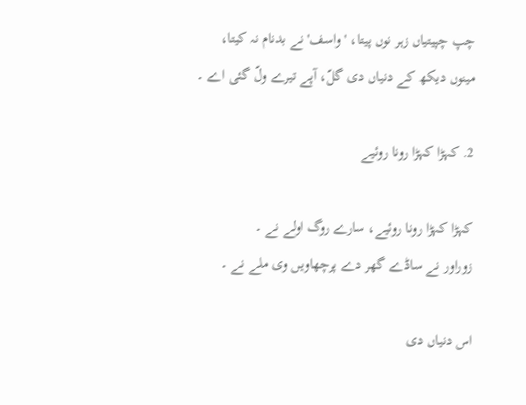چپ چپیتیاں زہر نوں پیتا، 'واسف' نے بدنام نہ کیتا،
مینوں دیکھ کے دنیاں دی گلّ، آپے تیرے ولّ گئی اے ۔

2. کہڑا کہڑا رونا روئیے

کہڑا کہڑا رونا روئیے، سارے روگ اولے نے ۔
زوراور نے ساڈے گھر دے پرچھاویں وی ملے نے ۔

اس دنیاں دی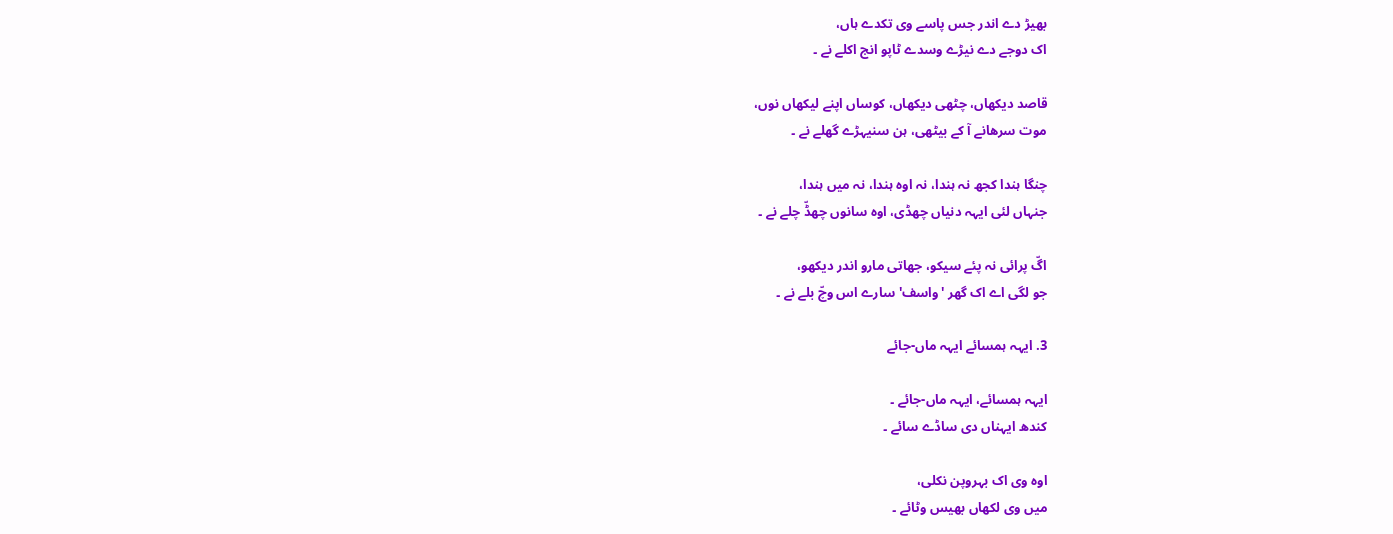بھیڑ دے اندر جس پاسے وی تکدے ہاں،
اک دوجے دے نیڑے وسدے ٹاپو انج اکلے نے ۔

قاصد دیکھاں، چٹھی دیکھاں، کوساں اپنے لیکھاں نوں،
موت سرھانے آ کے بیٹھی، ہن سنیہڑے گھلے نے ۔

چنگا ہندا کجھ نہ ہندا، نہ اوہ ہندا، نہ میں ہندا،
جنہاں لئی ایہہ دنیاں چھڈی، اوہ سانوں چھڈّ چلے نے ۔

اگّ پرائی نہ پئے سیکو، جھاتی مارو اندر دیکھو،
جو لگی اے اک گھر 'واسف' سارے اس وچّ بلے نے ۔

3. ایہہ ہمسائے ایہہ ماں-جائے

ایہہ ہمسائے، ایہہ ماں-جائے ۔
کندھ ایہناں دی ساڈے سائے ۔

اوہ وی اک بہروپن نکلی،
میں وی لکھاں بھیس وٹائے ۔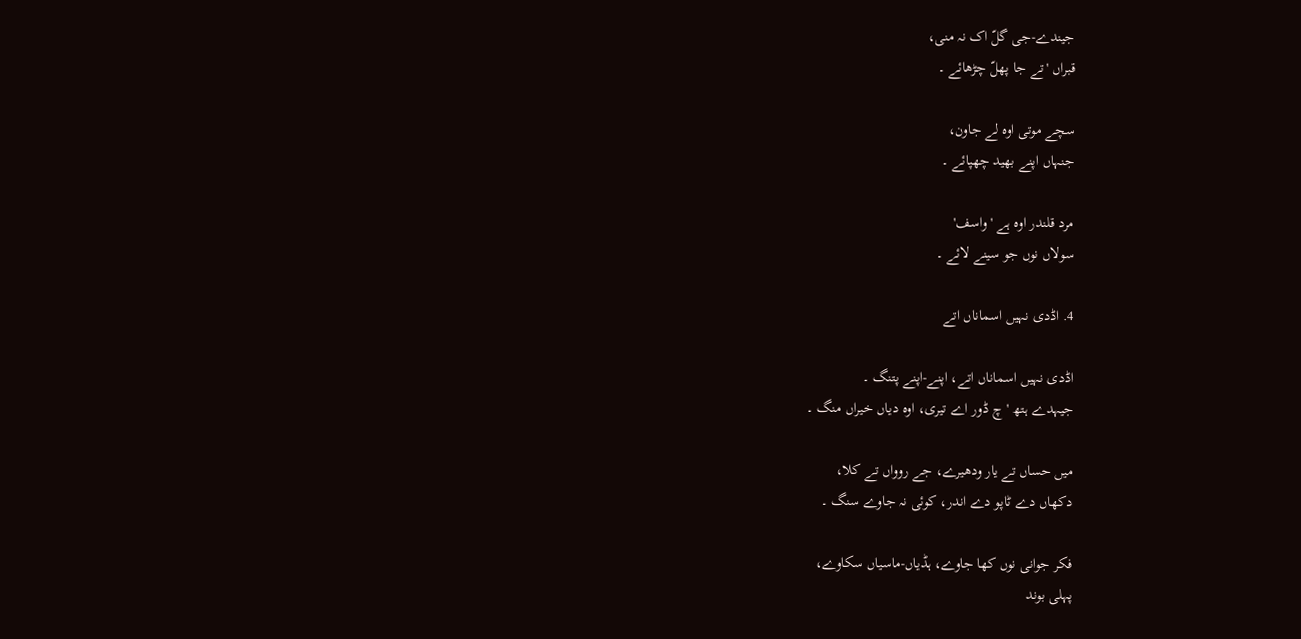جیندے-جی گلّ اک نہ منی،
قبراں 'تے جا پھلّ چڑھائے ۔

سچے موتی اوہ لے جاون،
جنہاں اپنے بھید چھپائے ۔

مرد قلندر اوہ ہے 'واسف'
سولاں نوں جو سینے لائے ۔

4. اڈدی نہیں اسماناں اتے

اڈدی نہیں اسماناں اتے، اپنے-اپنے پتنگ ۔
جیہدے ہتھ 'چ ڈور اے تیری، اوہ دیاں خیراں منگ ۔

میں حساں تے یار ودھیرے، جے روواں تے کلا،
دکھاں دے ٹاپو دے اندر، کوئی نہ جاوے سنگ ۔

فکر جوانی نوں کھا جاوے، ہڈیاں-ماسیاں سکاوے،
پہلی بوند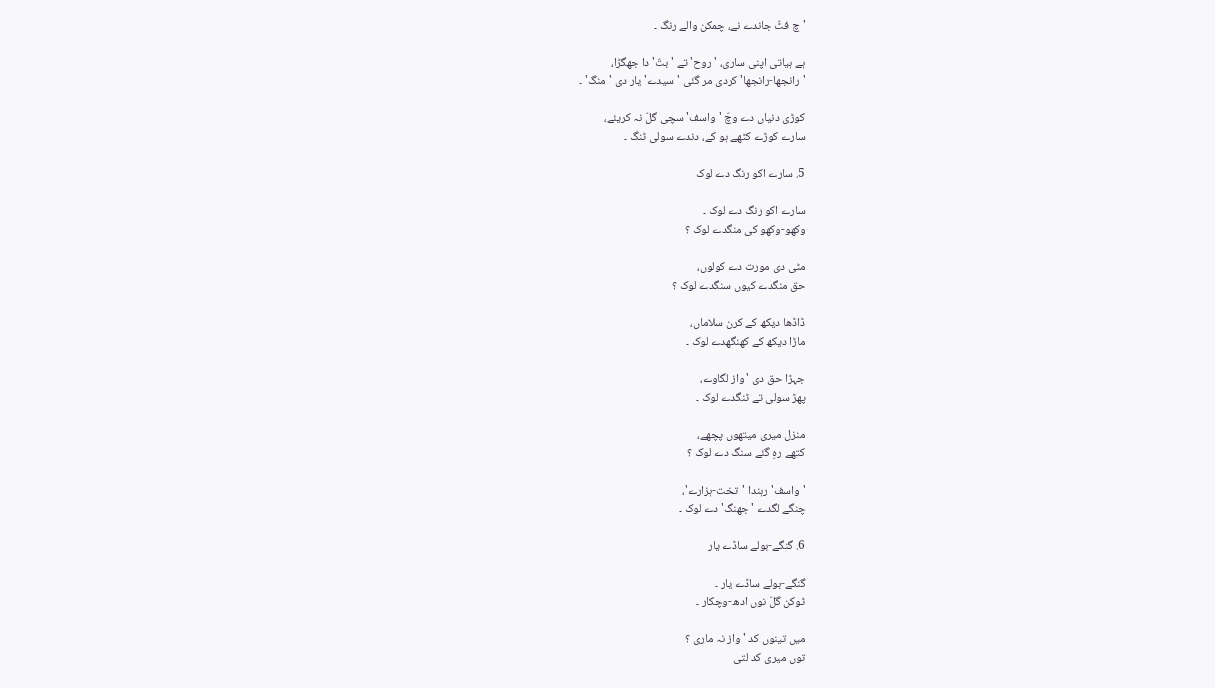'چ فٹّ جاندے نے، چمکن والے رنگ ۔

ہے ہیاتی اپنی ساری، 'روح' تے 'بتّ' دا جھگڑا،
'رانجھا-رانجھا' کردی مر گئی 'سیدے' یار دی 'منگ' ۔

کوڑی دنیاں دے وچّ 'واسف' سچی گلّ نہ کریئے،
سارے کوڑے کٹھے ہو کے، دندے سولی ٹنگ ۔

5. سارے اکو رنگ دے لوک

سارے اکو رنگ دے لوک ۔
وکھو-وکھو کی منگدے لوک ؟

مٹی دی مورت دے کولوں،
حق منگدے کیوں سنگدے لوک ؟

ڈاڈھا دیکھ کے کرن سلاماں،
ماڑا دیکھ کے کھنگھدے لوک ۔

جہڑا حق دی 'واز لگاوے،
پھڑ سولی تے ٹنگدے لوک ۔

منزل میری میتھوں پچھے،
کتھے رہِ گئے سنگ دے لوک ؟

'واسف' رہندا 'تخت-ہزارے'،
چنگے لگدے 'جھنگ' دے لوک ۔

6. گنگے-بولے ساڈے یار

گنگے-بولے ساڈے یار ۔
ٹوکن گلّ نوں ادھ-وچکار ۔

میں تینوں کد 'واز نہ ماری ؟
توں میری کد لتی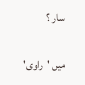سار ؟

میں 'راوی'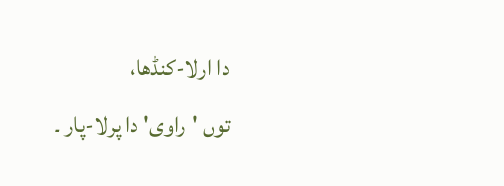دا ارلا-کنڈھا،
توں 'راوی' دا پرلا-پار ۔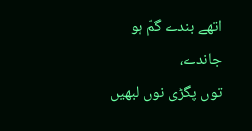اتھے بندے گمّ ہو جاندے،
توں پگڑی نوں لبھیں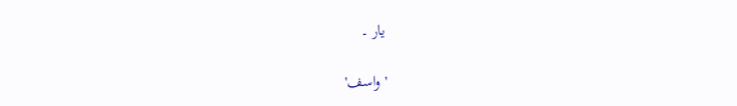یار ۔

'واسف'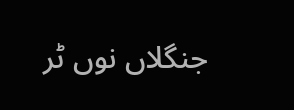جنگلاں نوں ٹر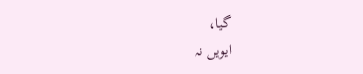گیا،
ایویں نہ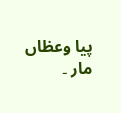پیا وعظاں مار ۔